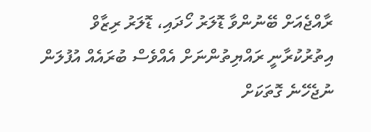ރާއްޖެއަށް ބޭނުންވާ ޑޮލަރު ހޯދައި، ޑޮލަރު ރިޒާވް އިތުރުކުރާނީ ރައްޔިތުންނަށް އެއްވެސް ބުރައެއް އުފުލަން ނުޖެހޭނެ ގޮތަކަށް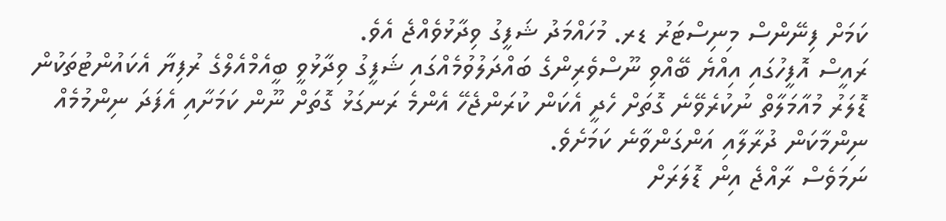ކަމަށް ފިނޭންސް މިނިސްޓަރު ޑރ. މުހައްމަދު ޝަފީގު ވިދާޅުވެއްޖެ އެވެ.
ރައީސް އޮފީހުގައި އިއްޔެ ބޭއްވި ނޫސްވެރިންގެ ބައްދަލުވުމެއްގައި ޝަފީގު ވިދާޅުވީ ބީއެމްއެލްގެ ރުފިޔާ އެކައުންޓުތަކުން ޑޮލަރު މުއާމަލާތް ނުކުރެވޭނެ ގޮތަށް ހެދީ އެކަން ކުރަންޖެހޭ އެންމެ ރަނގަޅު ގޮތަށް ނޫން ކަމަށާއި އެފަދަ ނިންމުމެއް ނިންމާކަން ދުރާލާއި އަންގަންވާނެ ކަމަށެވެ.
ނަމަވެސް ރާއްޖެ އިން ޑޮލަރަށް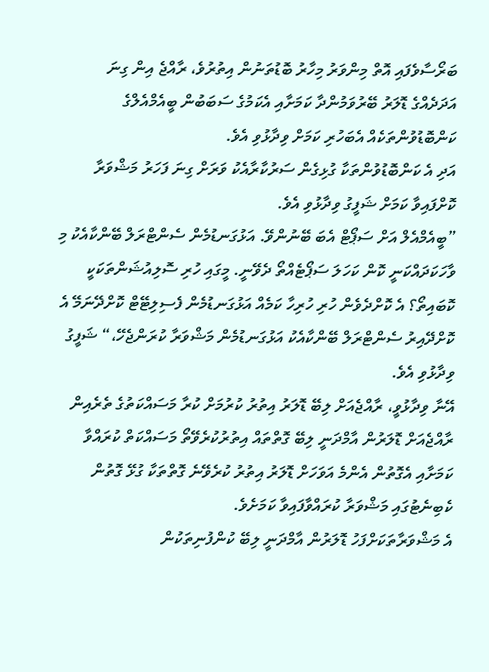ބަރޯސާވެފައި އޮތް މިންވަރު މިހާރު ބޮޑުތަނުން އިތުރުވެ، ރާއްޖެ އިން ގިނަ އަދަދެއްގެ ޑޮލަރު ބޭރުވަމުންދާ ކަމަށާއި އެކަމުގެ ސަބަބުން ބީއެމްއެލްގެ ކަންބޮޑުވުންތަކެއް އެބަހުރި ކަމަށް ވިދާޅުވި އެވެ.
އަދި އެ ކަންބޮޑުވުންތަކާ ގުޅިގެން ސަރުކާރާއެކު ވަރަށް ގިނަ ފަހަރު މަޝްވަރާ ކޮށްފައިވާ ކަމަށް ޝަފީގު ވިދާޅުވި އެވެ.
”ބީއެމްއެލް އަށް ސަޕޯޓް އެބަ ބޭނުންވޭ. އަޅުގަނޑުމެން ސެންޓްރަލް ބޭންކާއެކު މި ވާހަކަދައްކަނީ ކޮން ކަހަލަ ސަޕޯޓެއްތޯ ދެވޭނީ. މީގައި ހުރި ސޮލިއުޝަންތަކަކީ ކޮބައިތޯ؟ އެ ކޮށްދެވެން ހުރި ހުރިހާ ކަމެއް އަޅުގަނޑުމެން ފެސިލިޓޭޓް ކޮށްދޭނަމޭ އެ ކޮށްދޭއިރު ސެންޓްރަލް ބޭންކާއެކު އަޅުގަނޑުމެން މަޝްވަރާ ކުރަންޖެހޭ،“ ޝަފީގު ވިދާޅުވި އެވެ.
އޭނާ ވިދާޅުވީ، ރާއްޖެއަށް ލިބޭ ޑޮލަރު އިތުރު ކުރުމަށް ކުރާ މަސައްކަތުގެ ތެރެއިން ރާއްޖެއަށް ޑޮލަރުން އާމްދަނީ ލިބޭ ގޮތްތައް އިތުރުކުރެވޭތޯ މަސައްކަތް ކުރައްވާ ކަމަށާއި އެގޮތުން އެންމެ އަވަހަށް ޑޮލަރު އިތުރު ކުރެވޭނެ ގޮތްތަކާ ގުޅޭ ގޮތުން ކެބިނެޓުގައި މަޝްވަރާ ކުރައްވާފައިވާ ކަމަށެވެ.
އެ މަޝްވަރާތަކަށްފަހު ޑޮލަރުން އާމްދަނީ ލިބޭ ކުންފުނިތަކުން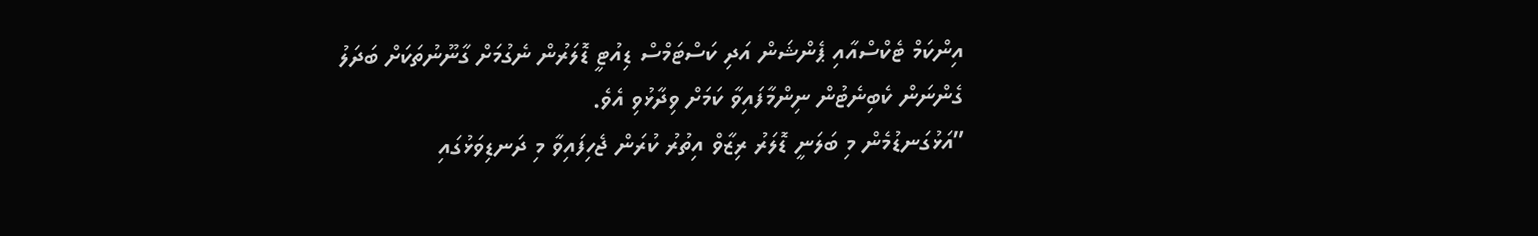އިންކަމް ޓެކްސްއާއި ޕެންޝަން އަދި ކަސްޓަމްސް ޑިއުޓީ ޑޮލަރުން ނެގުމަށް ގާނޫނުތަކަށް ބަދަލު ގެންނަން ކެބިނެޓުން ނިންމާފައިވާ ކަމަށް ވިދާޅުވި އެވެ.
”އަޅުގަނޑުމެން މި ބަލަނީ ޑޮލަރު ރިޒާވް އިތުރު ކުރަން ޖެހިފައިވާ މި ދަނޑިވަޅުގައި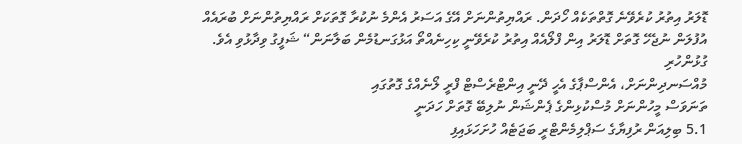ޑޮލަރު އިތުރު ކުރެވޭނެ ގޮތްތަކެއް ހޯދަން. ރައްޔިތުންނަށް އޭގެ އަސަރު އެންމެ ނުކުރާ ގޮތަކަށް ރައްޔިތުންނަށް ބުރައެއް އުފުލަން ނުޖެހޭ ގޮތަށް ޑޮލަރު އިން ފްލޯއެއް އިތުރު ކުރެވޭނީ ކިހިނެއްތޯ އަޅުގަނޑުމެން ބަލާނަން“ ޝަފީގު ވިދާޅުވި އެވެ.
ގުޅުންހުރި
މުއްސަނދިންނަށް، އެންސްޕާގެ އެހީ ދޭނީ އިންޓްރެސްޓް ފްރީ ލޯނެއްގެ ގޮތުގައި
ތަނަވަސް މީހުންނަށް މުސްކުޅިންގެ ޕެންޝަން ނުލިބޭ ގޮތަށް ހަދަނީ
5.1 ބިލިއަން ރުފިޔާގެ ސަޕްލިމެންޓްރީ ބަޖަޓެއް ހުށަހަޅައިފި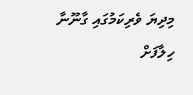މިދިޔަ ވެރިކަމުގައި ގާނޫނާ ހިލާފަށް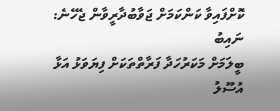ކޮށްފައިވާ ކަންކަމަށް ޖަވާބުދާރީވާން ޖެހޭނެ: ނައިބު
ބީލަމަށް މަކަރުހަދާ ފަރާތްތަކަށް ފިޔަވަޅު އަޅާ އުސޫލު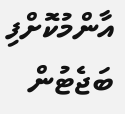އާންމުކޮށްފި
ބަޖެޓުން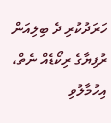ހަރަދުކުރި ދެ ބިލިއަން ރުފިޔާގެ ރިކޯޑެއް ނެތް، އިހުމާލުވި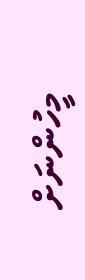މީހުންނަށް